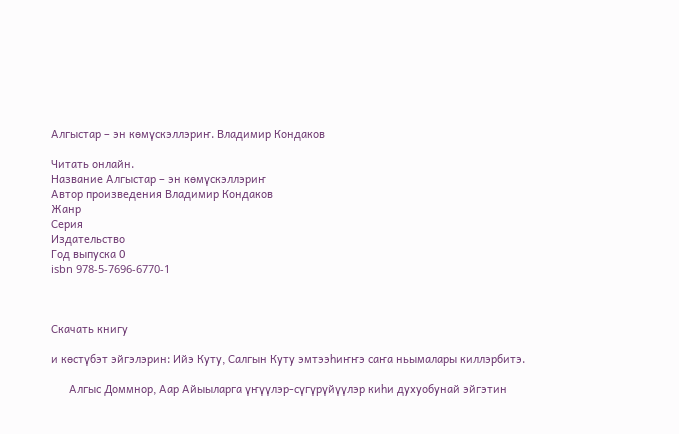Алгыстар – эн көмүскэллэриҥ. Владимир Кондаков

Читать онлайн.
Название Алгыстар – эн көмүскэллэриҥ
Автор произведения Владимир Кондаков
Жанр
Серия
Издательство
Год выпуска 0
isbn 978-5-7696-6770-1



Скачать книгу

и көстүбэт эйгэлэрин: Ийэ Куту, Салгын Куту эмтээһиҥҥэ саҥа ньымалары киллэрбитэ.

      Алгыс Доммнор, Аар Айыыларга үҥүүлэр-сүгүрүйүүлэр киһи духуобунай эйгэтин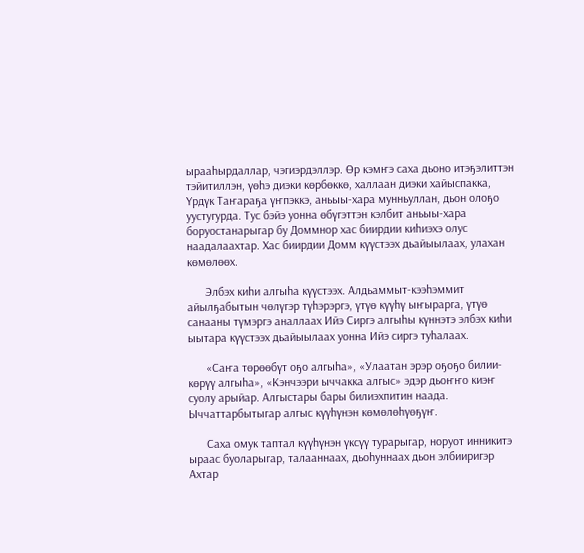ырааһырдаллар, чэгиэрдэллэр. Өр кэмҥэ саха дьоно итэҕэлиттэн тэйитиллэн, үөһэ диэки көрбөккө, халлаан диэки хайыспакка, Үрдүк Таҥараҕа үҥпэккэ, аньыы-хара мунньуллан, дьон олоҕо уустугурда. Тус бэйэ уонна өбүгэттэн кэлбит аньыы-хара боруостанарыгар бу Доммнор хас биирдии киһиэхэ олус наадалаахтар. Хас биирдии Домм күүстээх дьайыылаах, улахан көмөлөөх.

      Элбэх киһи алгыһа күүстээх. Алдьаммыт-кээһэммит айылҕабытын чөлүгэр түһэрэргэ, үтүө күүһү ыҥырарга, үтүө санааны түмэргэ аналлаах Ийэ Сиргэ алгыһы күннэтэ элбэх киһи ыытара күүстээх дьайыылаах уонна Ийэ сиргэ туһалаах.

      «Саҥа төрөөбүт оҕо алгыһа», «Улаатан эрэр оҕоҕо билии-көрүү алгыһа», «Кэнчээри ыччакка алгыс» эдэр дьоҥҥо киэҥ суолу арыйар. Алгыстары бары билиэхпитин наада. Ыччаттарбытыгар алгыс күүһүнэн көмөлөһүөҕүҥ.

      Саха омук таптал күүһүнэн үксүү турарыгар, норуот инникитэ ыраас буоларыгар, талааннаах, дьоһуннаах дьон элбииригэр Ахтар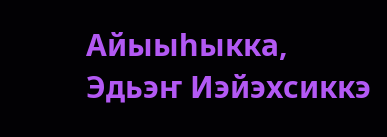Айыыһыкка, Эдьэҥ Иэйэхсиккэ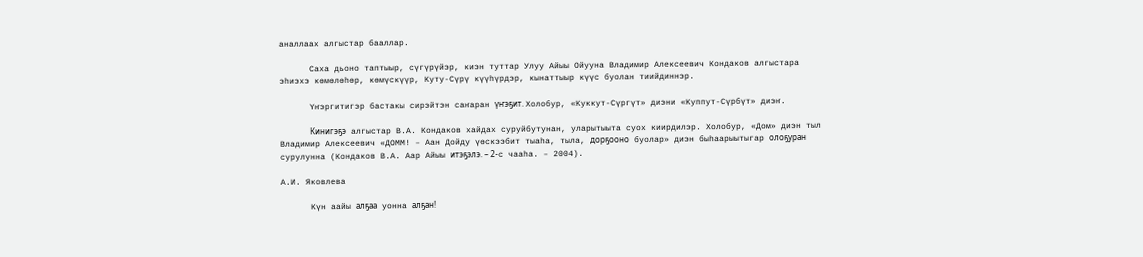аналлаах алгыстар бааллар.

      Саха дьоно таптыыр, сүгүрүйэр, киэн туттар Улуу Айыы Ойууна Владимир Алексеевич Кондаков алгыстара эһиэхэ көмөлөһөр, көмүскүүр, Куту-Сүрү күүһүрдэр, кынаттыыр күүс буолан тиийдиннэр.

      Үҥэргитигэр бастакы сирэйтэн саҥаран үҥэҕит. Холобур, «Куккут-Сүргүт» диэни «Куппут-Сүрбүт» диэҥ.

      Кинигэҕэ алгыстар В.А. Кондаков хайдах суруйбутунан, уларытыыта суох киирдилэр. Холобур, «Дом» диэн тыл Владимир Алексеевич «ДОММ! – Аан Дойду үөскээбит тыаһа, тыла, дорҕооно буолар» диэн быһаарыытыгар олоҕуран сурулунна (Кондаков В.А. Аар Айыы итэҕэлэ. – 2-с чааһа. – 2004).

А.И. Яковлева

      Күн аайы алҕаа уонна алҕан!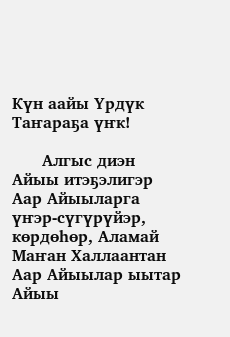Күн аайы Үрдүк Таҥараҕа үҥк!

      Алгыс диэн Айыы итэҕэлигэр Аар Айыыларга үҥэр-сүгүрүйэр, көрдөһөр, Аламай Маҥан Халлаантан Аар Айыылар ыытар Айыы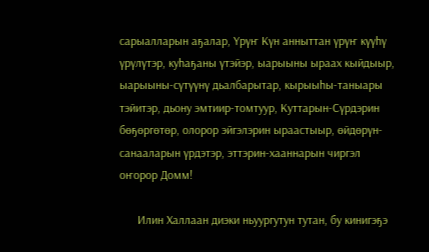сарыалларын аҕалар, Үрүҥ Күн анныттан үрүҥ күүһү үрүлүтэр, куһаҕаны үтэйэр, ыарыыны ыраах кыйдыыр, ыарыыны-сүтүүнү дьалбарытар, кырыыһы-таныары тэйитэр, дьону эмтиир-томтуур, Куттарын-Сүрдэрин бөҕөргөтөр, олорор эйгэлэрин ыраастыыр, өйдөрүн-санааларын үрдэтэр, эттэрин-хааннарын чиргэл оҥорор Домм!

      Илин Халлаан диэки ньуургутун тутан, бу кинигэҕэ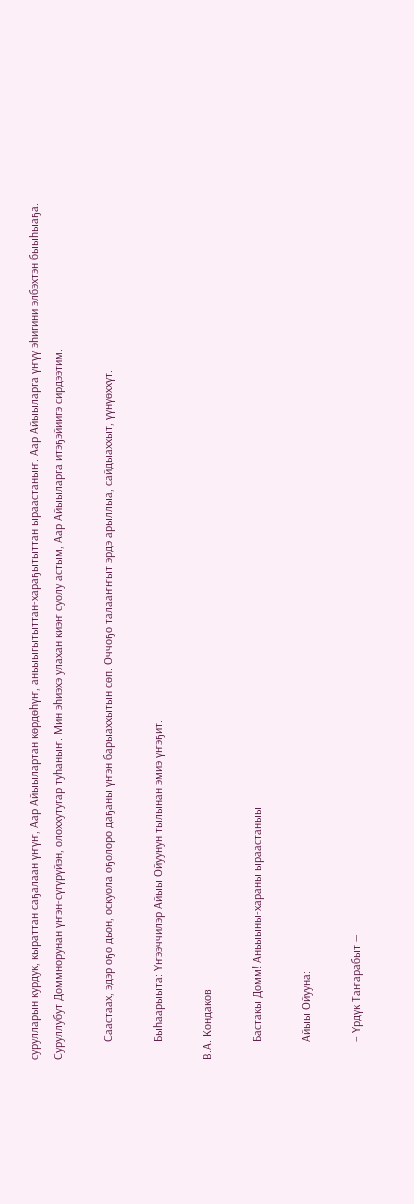сурулларын курдук, кыраттан саҕалаан үҥүҥ, Аар Айыылартан көрдөһүҥ, аньыыгытыттан-хараҕытыттан ыраастаныҥ. Аар Айыыларга үҥүү эһигини элбэхтэн быыһыаҕа. Суруллубут Доммнорунан үҥэн-сүгүрүйэн, олоххутугар туһаныҥ. Мин эһиэхэ улахан киэҥ суолу астым, Аар Айыыларга итэҕэйиигэ сирдээтим.

      Саастаах, эдэр оҕо дьон, оскуола оҕолоро даҕаны үҥэн барыаххытын сөп. Оччоҕо талааҥҥыт эрдэ арыллыа, сайдыаххыт, үүнүөххүт.

      Быһаарыыта: Үҥээччилэр Айыы Ойуунун тылынан эмиэ үҥэҕит.

В.А. Кондаков

      Бастакы Домм! Аньыыны-хараны ыраастаныы

      Айыы Ойууна:

      – Үрдүк Таҥарабыт —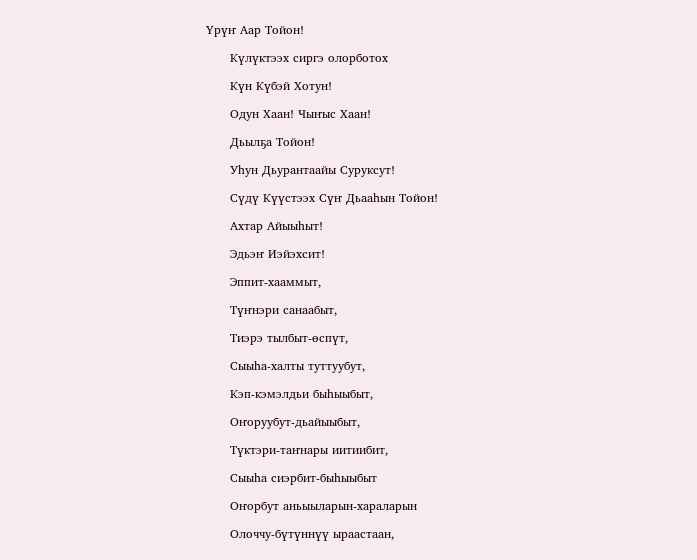Үрүҥ Аар Тойон!

      Күлүктээх сиргэ олорботох

      Күн Күбэй Хотун!

      Одун Хаан! Чыҥыс Хаан!

      Дьылҕа Тойон!

      Уһун Дьурантаайы Суруксут!

      Сүдү Күүстээх Сүҥ Дьааһын Тойон!

      Ахтар Айыыһыт!

      Эдьэҥ Иэйэхсит!

      Эппит-хааммыт,

      Түҥнэри санаабыт,

      Тиэрэ тылбыт-өспүт,

      Сыыһа-халты туттуубут,

      Кэп-кэмэлдьи быһыыбыт,

      Оҥоруубут-дьайыыбыт,

      Түктэри-таҥнары иитиибит,

      Сыыһа сиэрбит-быһыыбыт

      Оҥорбут аньыыларын-хараларын

      Олоччу-бүтүннүү ыраастаан,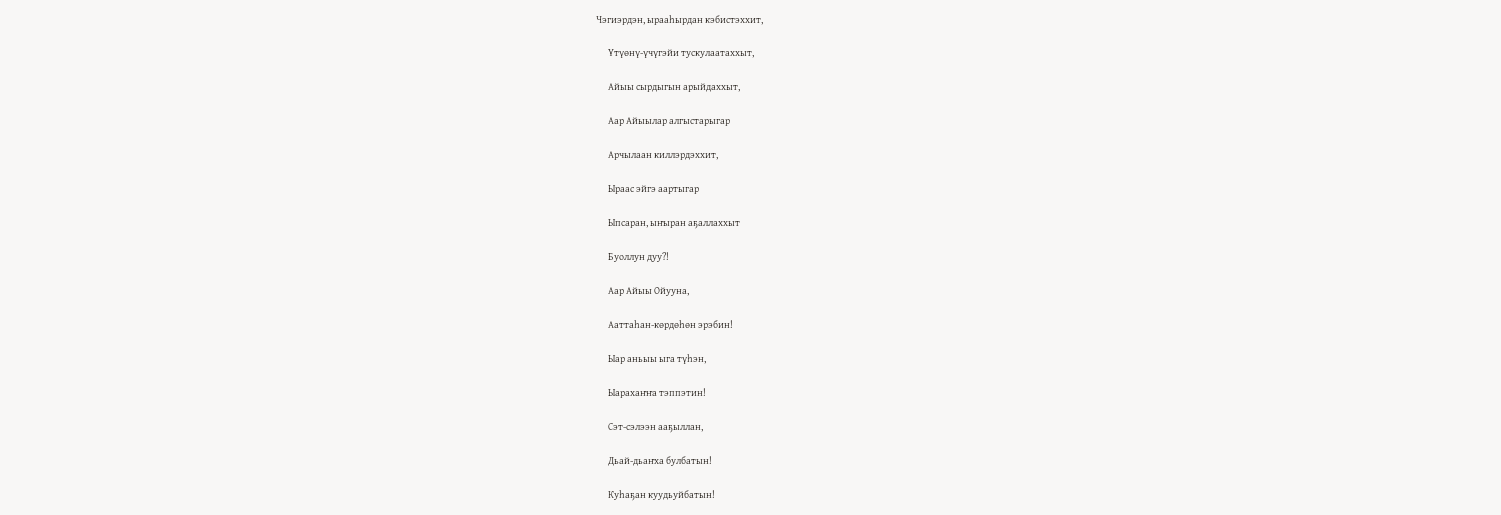Чэгиэрдэн, ырааһырдан кэбистэххит,

      Үтүөнү-үчүгэйи тускулаатаххыт,

      Айыы сырдыгын арыйдаххыт,

      Аар Айыылар алгыстарыгар

      Арчылаан киллэрдэххит,

      Ыраас эйгэ аартыгар

      Ыпсаран, ыҥыран аҕаллаххыт

      Буоллун дуу?!

      Аар Айыы Ойууна,

      Ааттаһан-көрдөһөн эрэбин!

      Ыар аньыы ыга түһэн,

      Ыарахаҥҥа тэппэтин!

      Сэт-сэлээн ааҕыллан,

      Дьай-дьаҥха булбатын!

      Куһаҕан куудьуйбатын!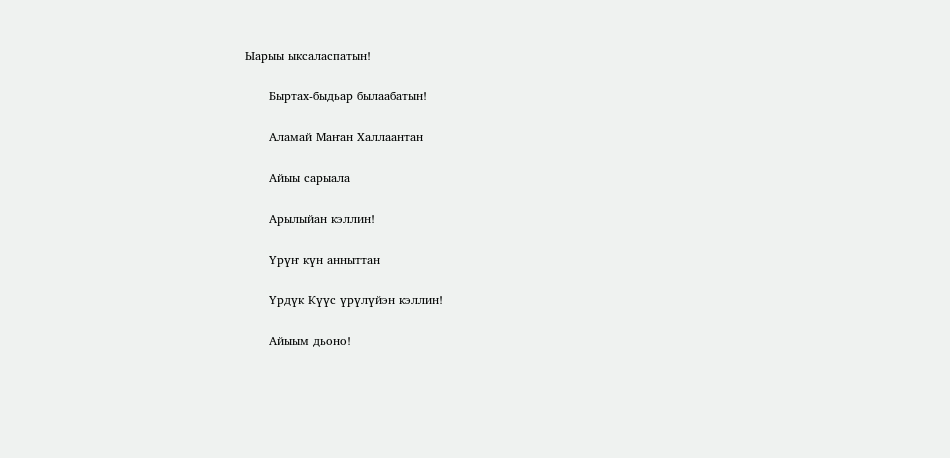Ыарыы ыксаласпатын!

      Быртах-быдьар былаабатын!

      Аламай Маҥан Халлаантан

      Айыы сарыала

      Арылыйан кэллин!

      Үрүҥ күн анныттан

      Үрдүк Күүс үрүлүйэн кэллин!

      Айыым дьоно!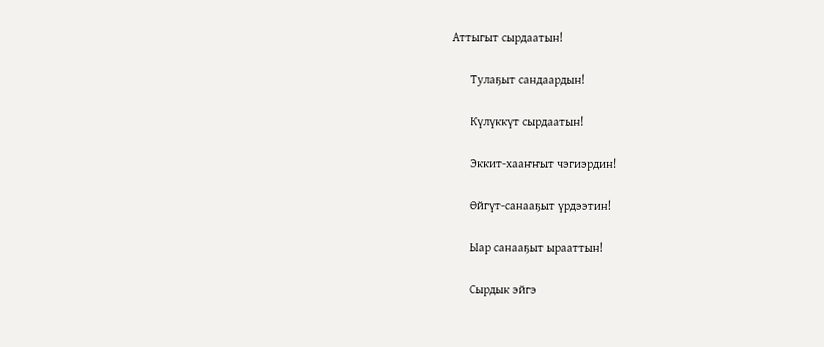Аттыгыт сырдаатын!

      Тулаҕыт сандаардын!

      Күлүккүт сырдаатын!

      Эккит-хааҥҥыт чэгиэрдин!

      Өйгүт-санааҕыт үрдээтин!

      Ыар санааҕыт ырааттын!

      Сырдык эйгэ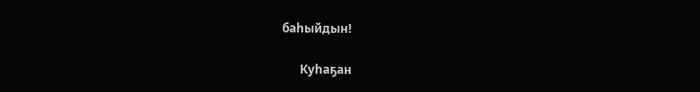баһыйдын!

      Куһаҕан